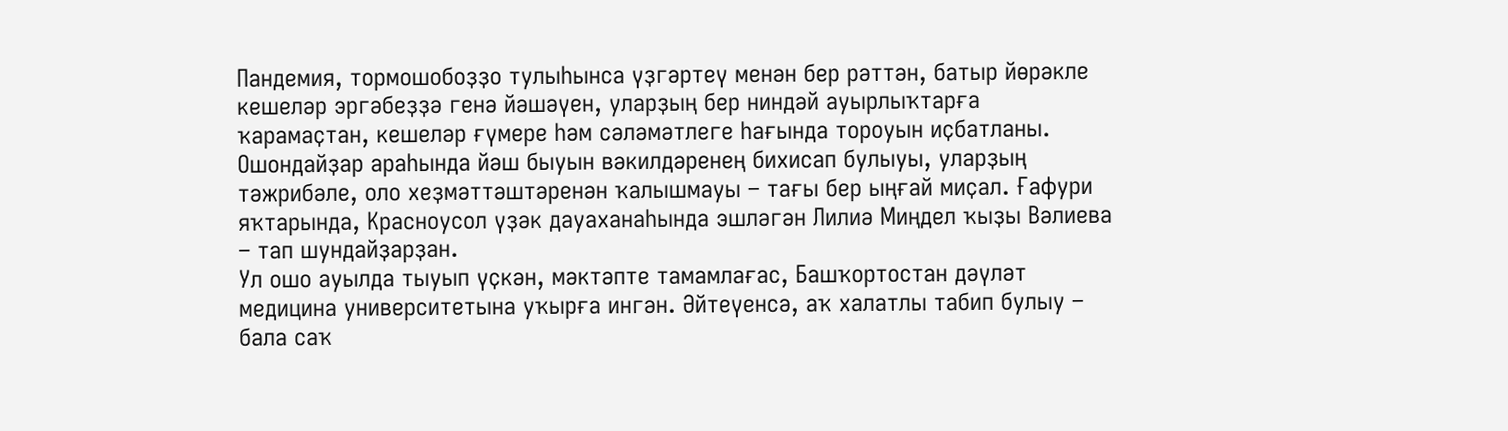Пандемия, тормошобоҙҙо тулыһынса үҙгәртеү менән бер рәттән, батыр йөрәкле кешеләр эргәбеҙҙә генә йәшәүен, уларҙың бер ниндәй ауырлыҡтарға ҡарамаҫтан, кешеләр ғүмере һәм сәләмәтлеге һағында тороуын иҫбатланы. Ошондайҙар араһында йәш быуын вәкилдәренең бихисап булыуы, уларҙың тәжрибәле, оло хеҙмәттәштәренән ҡалышмауы – тағы бер ыңғай миҫал. Ғафури яҡтарында, Красноусол үҙәк дауаханаһында эшләгән Лилиә Миңдел ҡыҙы Вәлиева – тап шундайҙарҙан.
Ул ошо ауылда тыуып үҫкән, мәктәпте тамамлағас, Башҡортостан дәүләт медицина университетына уҡырға ингән. Әйтеүенсә, аҡ халатлы табип булыу – бала саҡ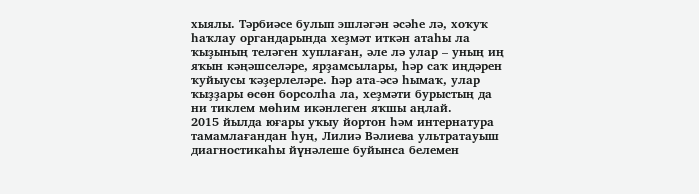хыялы. Тәрбиәсе булып эшләгән әсәһе лә, хоҡуҡ һаҡлау органдарында хеҙмәт иткән атаһы ла ҡыҙының теләген хуплаған, әле лә улар – уның иң яҡын кәңәшселәре, ярҙамсылары, һәр саҡ иңдәрен ҡуйыусы ҡәҙерлеләре. Һәр ата-әсә һымаҡ, улар ҡыҙҙары өсөн борсолһа ла, хеҙмәти бурыстың да ни тиклем мөһим икәнлеген яҡшы аңлай.
2015 йылда юғары уҡыу йортон һәм интернатура тамамлағандан һуң, Лилиә Вәлиева ультратауыш диагностикаһы йүнәлеше буйынса белемен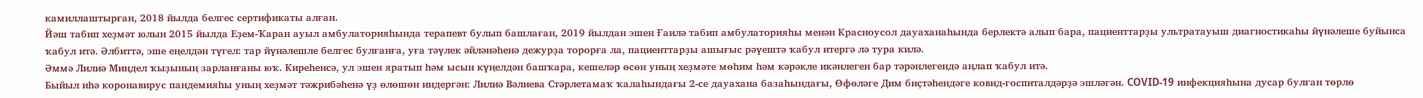камиллаштырған, 2018 йылда белгес сертификаты алған.
Йәш табип хеҙмәт юлын 2015 йылда Еҙем-Ҡаран ауыл амбулаторияһында терапевт булып башлаған, 2019 йылдан эшен Ғаилә табип амбулаторияһы менән Красноусол дауаханаһында берлектә алып бара, пациенттарҙы ультратауыш диагностикаһы йүнәлеше буйынса ҡабул итә. Әлбиттә, эше еңелдән түгел: тар йүнәлешле белгес булғанға, уға тәүлек әйләнәһенә дежурҙа торорға ла, пациенттарҙы ашығыс рәүештә ҡабул итергә лә тура килә.
Әммә Лилиә Миңдел ҡыҙының зарланғаны юҡ. Киреһенсә, ул эшен яратып һәм ысын күңелдән башҡара, кешеләр өсөн уның хеҙмәте мөһим һәм кәрәкле икәнлеген бар тәрәнлегендә аңлап ҡабул итә.
Быйыл иһә коронавирус пандемияһы уның хеҙмәт тәжрибәһенә үҙ өлөшөн индергән: Лилиә Вәлиева Стәрлетамаҡ ҡалаһындағы 2-се дауахана базаһындағы, Өфөләге Дим биҫтәһендәге ковид-госпиталдәрҙә эшләгән. COVID-19 инфекцияһына дусар булған төрлө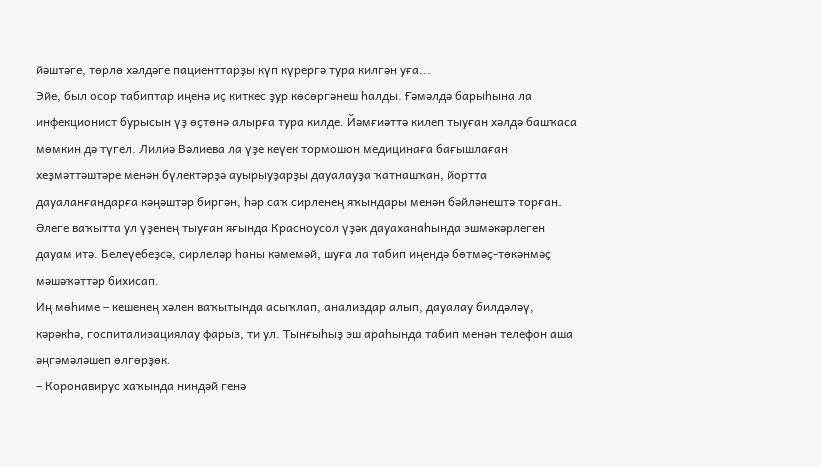йәштәге, төрлө хәлдәге пациенттарҙы күп күрергә тура килгән уға...
Эйе, был осор табиптар иңенә иҫ киткес ҙур көсөргәнеш һалды. Ғәмәлдә барыһына ла инфекционист бурысын үҙ өҫтөнә алырға тура килде. Йәмғиәттә килеп тыуған хәлдә башҡаса мөмкин дә түгел. Лилиә Вәлиева ла үҙе кеүек тормошон медицинаға бағышлаған хеҙмәттәштәре менән бүлектәрҙә ауырыуҙарҙы дауалауҙа ҡатнашҡан, йортта дауаланғандарға кәңәштәр биргән, һәр саҡ сирленең яҡындары менән бәйләнештә торған.
Әлеге ваҡытта ул үҙенең тыуған яғында Красноусол үҙәк дауаханаһында эшмәкәрлеген дауам итә. Белеүебеҙсә, сирлеләр һаны кәмемәй, шуға ла табип иңендә бөтмәҫ-төкәнмәҫ мәшәҡәттәр бихисап.
Иң мөһиме – кешенең хәлен ваҡытында асыҡлап, анализдар алып, дауалау билдәләү, кәрәкһә, госпитализациялау фарыз, ти ул. Тынғыһыҙ эш араһында табип менән телефон аша әңгәмәләшеп өлгөрҙөк.
– Коронавирус хаҡында ниндәй генә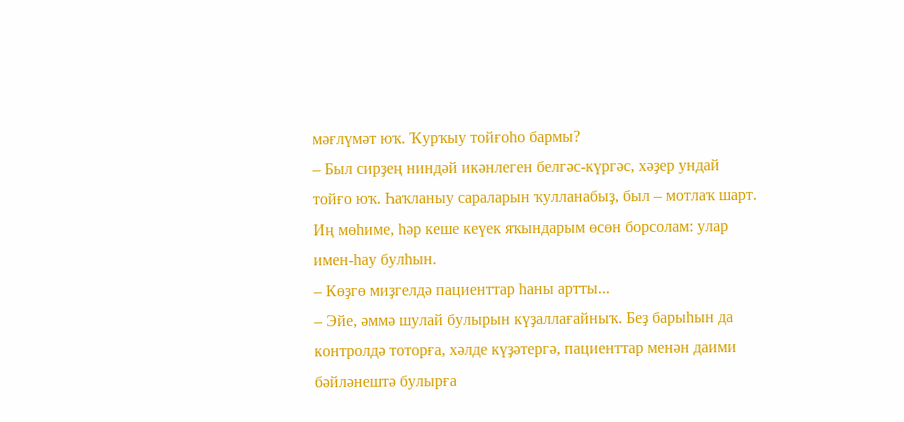мәғлүмәт юҡ. Ҡурҡыу тойғоһо бармы?
– Был сирҙең ниндәй икәнлеген белгәс-күргәс, хәҙер ундай тойғо юҡ. Һаҡланыу сараларын ҡулланабыҙ, был – мотлаҡ шарт. Иң мөһиме, һәр кеше кеүек яҡындарым өсөн борсолам: улар имен-һау булһын.
– Көҙгө миҙгелдә пациенттар һаны артты...
– Эйе, әммә шулай булырын күҙаллағайныҡ. Беҙ барыһын да контролдә тоторға, хәлде күҙәтергә, пациенттар менән даими бәйләнештә булырға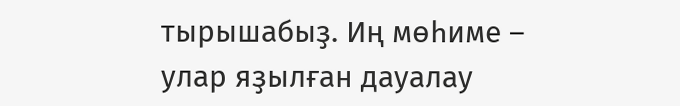тырышабыҙ. Иң мөһиме – улар яҙылған дауалау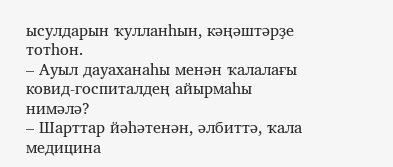ысулдарын ҡулланһын, кәңәштәрҙе тотһон.
– Ауыл дауаханаһы менән ҡалалағы ковид-госпиталдең айырмаһы нимәлә?
– Шарттар йәһәтенән, әлбиттә, ҡала медицина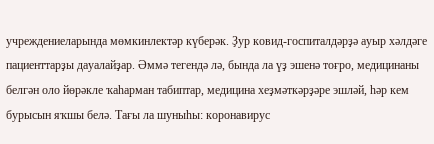учреждениеларында мөмкинлектәр күберәк. Ҙур ковид-госпиталдәрҙә ауыр хәлдәге пациенттарҙы дауалайҙар. Әммә тегендә лә, бында ла үҙ эшенә тоғро, медицинаны белгән оло йөрәкле ҡаһарман табиптар, медицина хеҙмәткәрҙәре эшләй, һәр кем бурысын яҡшы белә. Тағы ла шуныһы: коронавирус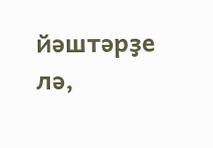йәштәрҙе лә,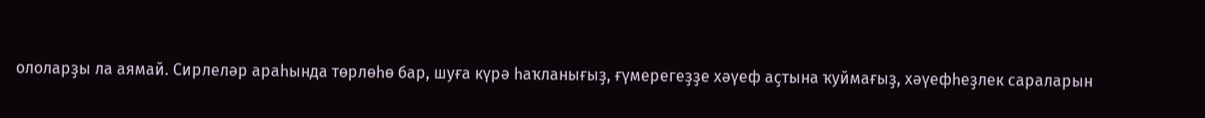ололарҙы ла аямай. Сирлеләр араһында төрлөһө бар, шуға күрә һаҡланығыҙ, ғүмерегеҙҙе хәүеф аҫтына ҡуймағыҙ, хәүефһеҙлек сараларын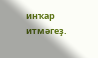инҡар итмәгеҙ.